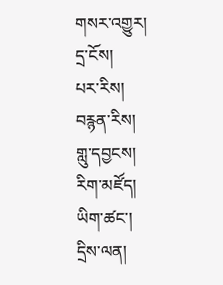གསར་འགྱུར།
དྲ་ངོས།
པར་རིས།
བརྙན་རིས།
གླུ་དབྱངས།
རིག་མཛོད།
ཡིག་ཚང་།
དྲིས་ལན།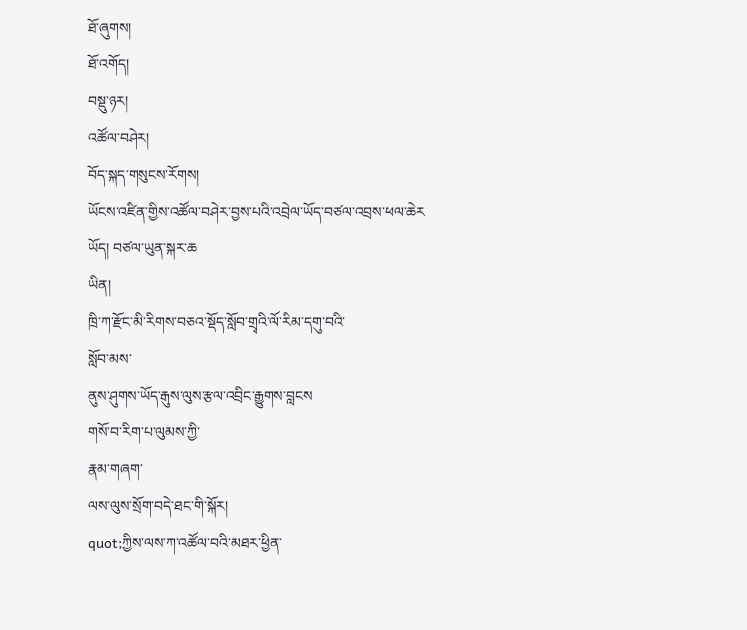ཐོ་ཞུགས།
ཐོ་འགོད།
བསྡུ་ཉར།
འཚོལ་བཤེར།
བོད་སྐད་གསུངས་རོགས།
ཡོངས་འཛིན་གྱིས་འཚོལ་བཤེར་བྱས་པའི་འབྲེལ་ཡོད་བཙལ་འབྲས་ཕལ་ཆེར
ཡོད། བཙལ་ཡུན་སྐར་ཆ
ཡིན།
ཁྲི་ཀ་རྫོང་མི་རིགས་བཅའ་སྡོད་སློབ་གྲྭའི་ལོ་རིམ་དགུ་བའི་
སློབ་མས་
ནུས་ཤུགས་ཡོད་རྒུས་ལུས་རྩལ་འབྲིང་རྒྱུགས་བླངས
གསོ་བ་རིག་པ་ལུམས་ཀྱི་
རྣམ་གཞག་
ལས་ལུས་སྲོག་བདེ་ཐང་གི་སྐོར།
quot;ཀྱིས་ལས་ཀ་འཚོལ་བའི་མཐར་ཕྱིན་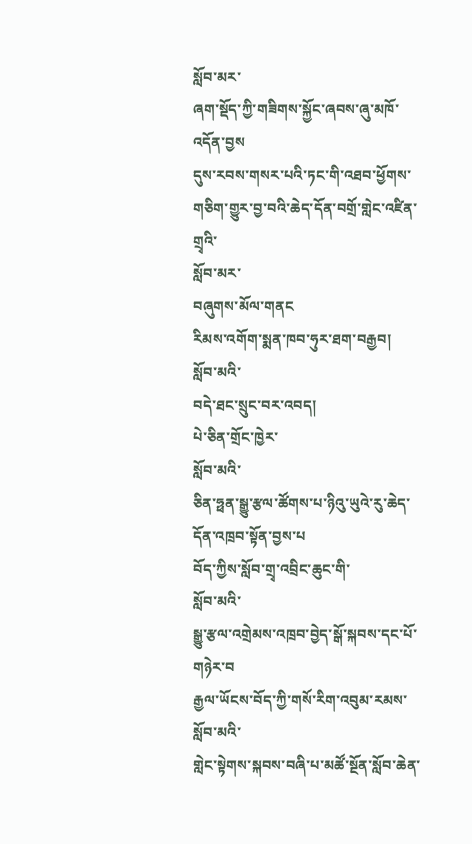སློབ་མར་
ཞག་སྡོད་ཀྱི་གཟིགས་སྐྱོང་ཞབས་ཞུ་མཁོ་འདོན་བྱས
དུས་རབས་གསར་པའི་ཏང་གི་འཐབ་ཕྱོགས་གཅིག་གྱུར་བྱ་བའི་ཆེད་དོན་བགྲོ་གླེང་འཛིན་གྲྭའི་
སློབ་མར་
བཞུགས་མོལ་གནང
རིམས་འགོག་སྨན་ཁབ་ཧུར་ཐག་བརྒྱབ།
སློབ་མའི་
བདེ་ཐང་སྲུང་བར་འབད།
པེ་ཅིན་གྲོང་ཁྱེར་
སློབ་མའི་
ཅིན་ཧྥན་སྒྱུ་རྩལ་ཚོགས་པ་ཉིའུ་ཡུའེ་རུ་ཆེད་དོན་འཁྲབ་སྟོན་བྱས་པ
བོད་ཀྱིས་སློབ་གྲྭ་འབྲིང་ཆུང་གི་
སློབ་མའི་
སྒྱུ་རྩལ་འགྲེམས་འཁྲབ་བྱེད་སྒོ་སྐབས་དང་པོ་གཉེར་བ
རྒྱལ་ཡོངས་བོད་ཀྱི་གསོ་རིག་འབུམ་རམས་
སློབ་མའི་
གླེང་སྟེགས་སྐབས་བཞི་པ་མཚོ་སྔོན་སློབ་ཆེན་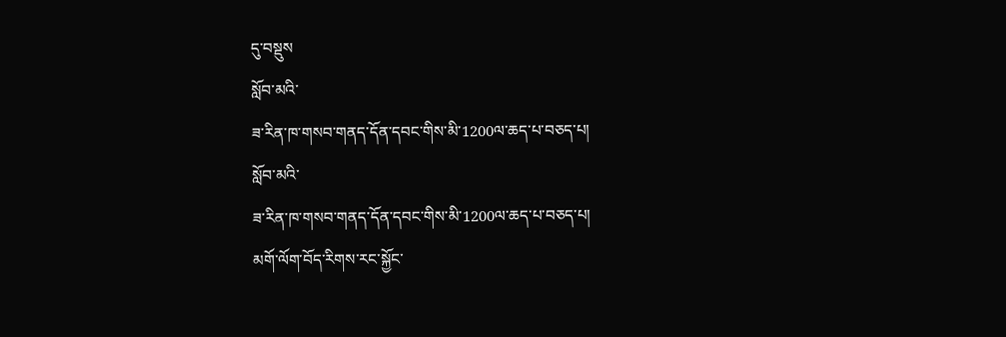དུ་བསྡུས
སློབ་མའི་
ཟ་རིན་ཁ་གསབ་གནད་དོན་དབང་གིས་མི་1200ལ་ཆད་པ་བཅད་པ།
སློབ་མའི་
ཟ་རིན་ཁ་གསབ་གནད་དོན་དབང་གིས་མི་1200ལ་ཆད་པ་བཅད་པ།
མགོ་ལོག་བོད་རིགས་རང་སྐྱོང་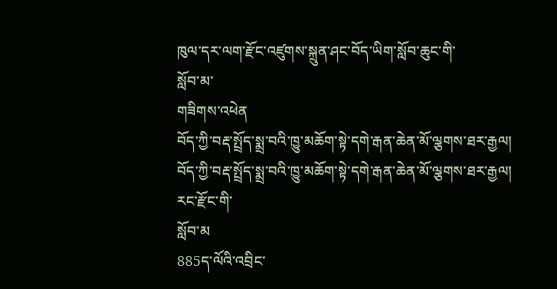ཁུལ་དར་ལག་རྫོང་འཛུགས་སྐྲུན་ཤང་བོད་ཡིག་སློབ་ཆུང་གི་
སློབ་མ་
གཟིགས་འཕེན
བོད་ཀྱི་བརྡ་སྤྲོད་སྨྲ་བའི་ཁྱུ་མཆོག་སྟེ་དགེ་རྒན་ཆེན་མོ་ལྕགས་ཐར་རྒྱལ།
བོད་ཀྱི་བརྡ་སྤྲོད་སྨྲ་བའི་ཁྱུ་མཆོག་སྟེ་དགེ་རྒན་ཆེན་མོ་ལྕགས་ཐར་རྒྱལ།
རང་རྫོང་གི་
སློབ་མ
885ད་ལོའི་འབྲིང་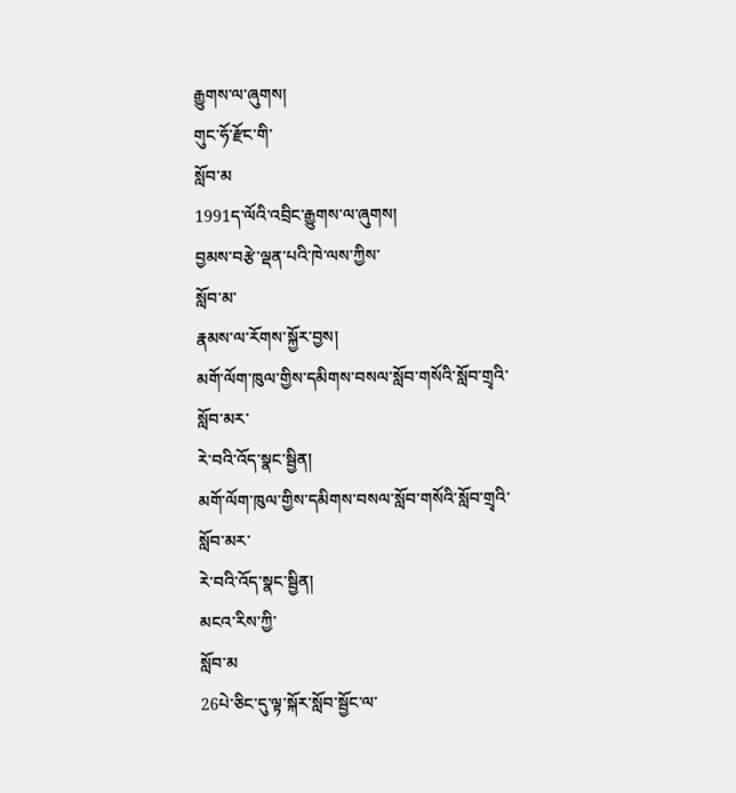རྒྱུགས་ལ་ཞུགས།
གུང་ཧོ་རྫོང་གི་
སློབ་མ
1991ད་ལོའི་འབྲིང་རྒྱུགས་ལ་ཞུགས།
བྱམས་བརྩེ་ལྡན་པའི་ཁེ་ལས་ཀྱིས་
སློབ་མ་
རྣམས་ལ་རོགས་སྐྱོར་བྱས།
མགོ་ལོག་ཁུལ་གྱིས་དམིགས་བསལ་སློབ་གསོའི་སློབ་གྲྭའི་
སློབ་མར་
རེ་བའི་འོད་སྣང་སྦྱིན།
མགོ་ལོག་ཁུལ་གྱིས་དམིགས་བསལ་སློབ་གསོའི་སློབ་གྲྭའི་
སློབ་མར་
རེ་བའི་འོད་སྣང་སྦྱིན།
མངའ་རིས་ཀྱི་
སློབ་མ
26པེ་ཅིང་དུ་ལྟ་སྐོར་སློབ་སྦྱོང་ལ་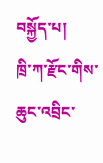བསྐྱོད་པ།
ཁྲི་ཀ་རྫོང་གིས་ཆུང་འབྲིང་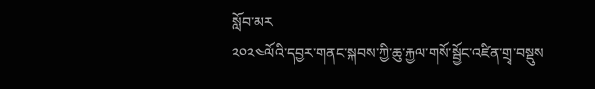སློབ་མར
༢༠༢༤ལོའི་དབྱར་གནང་སྐབས་ཀྱི་ཆུ་རྐྱལ་གསོ་སྦྱོང་འཛིན་གྲྭ་བསྡུས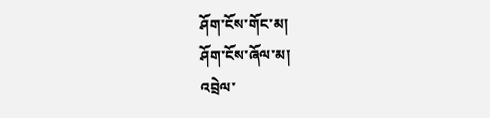ཤོག་ངོས་གོང་མ།
ཤོག་ངོས་ཞོལ་མ།
འབྲེལ་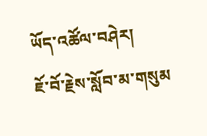ཡོད་འཚོལ་བཤེར།
ཇོ་བོ་རྗེས་སློབ་མ་གསུམ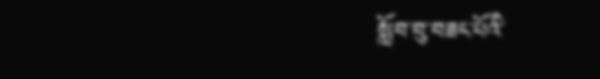སློབ་བུ་བཟང་པོའི་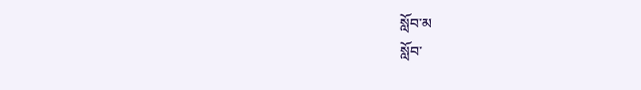སློབ་མ
སློབ་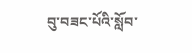བུ་བཟང་པོའི་སློབ་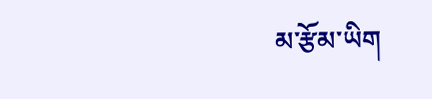མ་རྩོམ་ཡིག